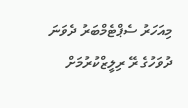މިއަހަރު ސެޕްޓެމްބަރު ދެވަނަ ދުވަހުގެ ރޭ ރިލީޒްކުރުމަށް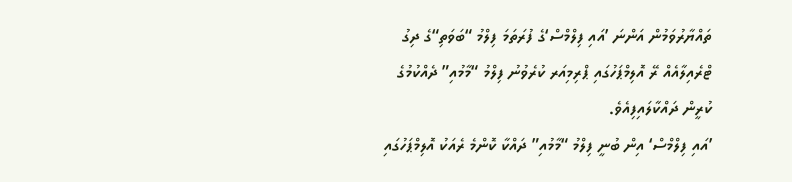ތައްޔާރުވަމުން އަންނަ ’އައި ފިލްމްސް‘ގެ ފުރަތަމަ ފިލްމު “ބަވަތި“ގެ ދިގު ޓްރެއިލާއެއް ރޭ އޮލިމްޕަހުގައި ޕްރިމިއަރ ކުރެވުނު ފިލްމު “މާމުއި” ދެއްކުމުގެ ކުރީން ދައްކާލައިފިއެވެ.
’އައި ފިލްމްސް‘ އިން ބުނީ ފިލްމު “މާމުއި” ދައްކާ ކޮންމެ ރެއަކު އޮލިމްޕަހުގައި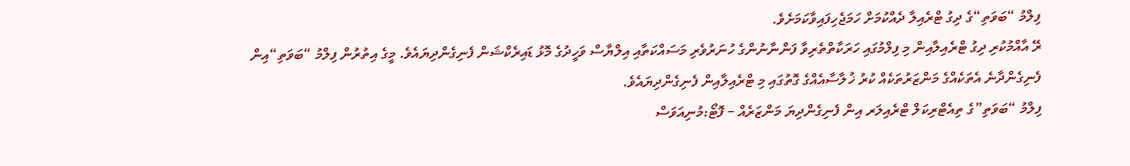ފިލްމު “ބަވަތި“ގެ ދިގު ޓްރެއިލާ ދެއްކުމަށް ހަމަޖެހިފައިވާކަމަށެވެ.
ރޭ އާއްމުކުރި ދިގު ޓްރެއިލާއިން މި ފިލްމުގައި ހަރަކާތްތެރިވާ ފަންނާނުންގެ ހުނަރުވެރި މަސައްކަތާއި އިލްޔާސް ވަހީދުގެ މޮޅު ޑައިރެކްޝަން ފެނިގެންދިޔައެވެ. މީގެ އިތުރުން ފިލްމު “ބަވަތި“އިން ފެނިގެންދާނެ އެތަކެއްގެ މަންޒަރުތަކެއް ކުރު ޚުލާސާއެއްގެ ގޮތުގައި މި ޓްރެއިލާއިން ފެނިގެންދިޔައެވެ.
ފިލްމު “ބަވަތި”ގެ ތިއެޓްރިކަލް ޓްރެއިލަރ އިން ފެނިގެންދިޔަ މަންޒަރެއް – ފޮޓޯ:މުނިއަވަސް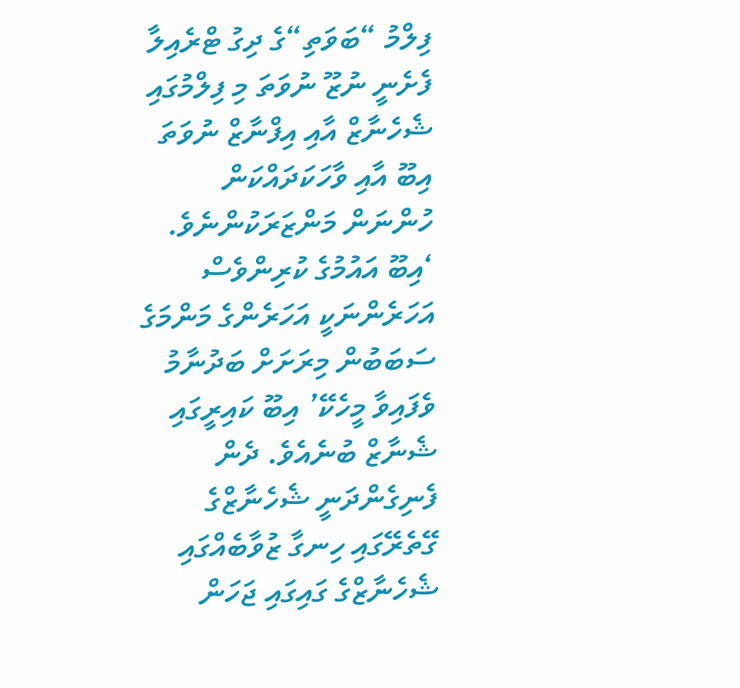ފިލްމު “ބަވަތި“ގެ ދިގު ޓްރެއިލާ ފެށެނީ ނުޒޫ ނުވަތަ މި ފިލްމުގައި ޝެހެނާޒް އާއި އިފްނާޒް ނުވަތަ އިބޫ އާއި ވާހަކަދައްކަން ހުންނަން މަންޒަރަކުންނެވެ. ‘އިބޫ އައުމުގެ ކުރިންވެސް އަހަރެންނަކީ އަހަރެންގެ މަންމަގެ ސަބަބުން މިރަށަށް ބަދުނާމު ވެފައިވާ މީހެކޭ’ އިބޫ ކައިރީގައި ޝެނާޒް ބުނެއެވެ. ދެން ފެނިގެންދަނީ ޝެހެނާޒްގެ ގޭތެރޭގައި ހިނގާ ޒުވާބެއްގައި ޝެހެނާޒްގެ ގައިގައި ޖަހަން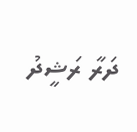ދަރާ ރަޝީދު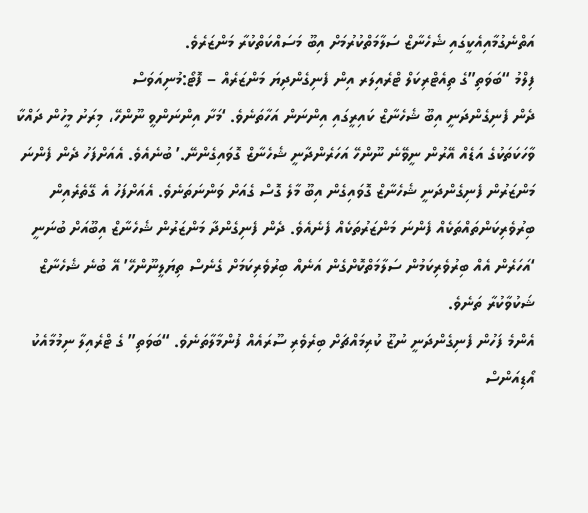އަތްނެގުމާއިއެކީގައި ޝެހެނާޒް ސަލާމަތްކުރުމަށް އިބޫ މަސައްކަތްކުރާ މަންޒަރެވެ.
ފިލްމު “ބަވަތި”ގެ ތިއެޓްރިކަލް ޓްރެއިލަރ އިން ފެނިގެންދިޔަ މަންޒަރެއް – ފޮޓޯ:މުނިއަވަސް
ދެން ފެނިގެންދަނީ އިބޫ ޝެހެނާޒް ކައިރީގައި އިންނަން އަހާތަނެވެ. ‘މަށާ އިންނަންވީ ނޫންހޭ، މިރަށު މީހުން ދައްކާ ވާހަކަތަކުގެ އަޑެއް އޭރުން ނީވޭނެ ނޫންހޭ އަހަރެންދާނީ ޝެހެނާޒް ގޮވައިގެންނޭ.’ ބުނެއެވެ. އެއަށްފަހު ދެން ފެންނަ މަންޒަރުން ފެނިގެންދަނީ ޝެހެނާޒް ގޮވައިގެން އިބޫ މާލެ ގޮސް ގެއަށް ވަންނަތަނެވެ. އެއަށްފަހު އެ ގޭތެރެއިން ބިރުވެރިކަންތައްތަކެއް ފެންނަ މަންޒަރުތަކެއް ފެނެއެވެ. ދެން ފެނިގެންދާ މަންޒަރުން ޝެހެނާޒް އިބޫއަށް ބުނަނީ ‘އަހަރެން އެއް ބިރުވެރިކަމުން ސަލާމަތްކޮށްގެން އަނެއް ބިރުވެރިކަމަށް ގެނެސް ތިޔަލީނޫންހޭ’ އޭ ބުނެ ޝެހެނާޒް ޝަކުވާކުރާ ތަނެވެ.
އެންމެ ފަހުން ފެނިގެންދަނީ ނުޒޫ ކުރިމައްޗަށް ބިރެވެރި ސޫރައެއް ފުންމާލާތަނެވެ. “ބަވަތި” ގެ ޓްރެއިލާ ނިމުމާއެކު އޯޑިއަންސް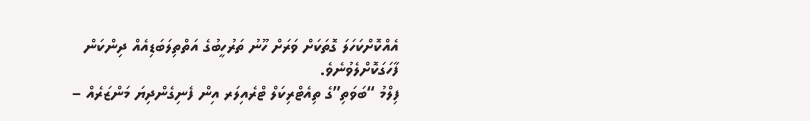އެއްކޮށްކަހަލަ ގޮތަކަށް ވަރަށް ހޫނު ތަރުހީބުގެ އަތްތިލަބަޑިއެއް ދިންކަން ފާހަގަކޮށްލެވުނެވެ.
ފިލްމު “ބަވަތި”ގެ ތިއެޓްރިކަލް ޓްރެއިލަރ އިން ފެނިގެންދިޔަ މަންޒަރެއް –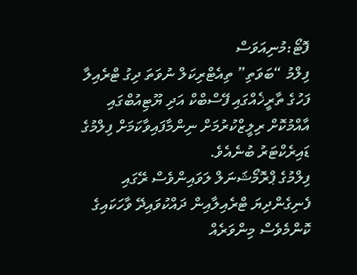ފޮޓޯ:މުނިއަވަސް
ފިލްމު “ބަވަތި” ތިއެޓްރިކަލް ނުވަތަ ދިގު ޓްރެއިލާ ފަހުގެ ތާރީޚެއްގައި ފޭސްބްކް އަދި ޔޫޓިއުބްގައި އާއްމުކޮށް ރިލީޒްކުރުމަށް ނިންމާފައިވާކަމަށް ފިލްމުގެ ޑައިރެކްޓަރު ބުނެއެވެ.
ފިލްމުގެ ޕްރޮމޯޝަނަލް ލަވައިންވެސް ރޭގައި ފެނިގެންދިޔަ ޓްރެއިލާއިން ދައްކުވައިދޭ ވާހަކައިގެ ކޮންމެވެސް މިންވަރެއް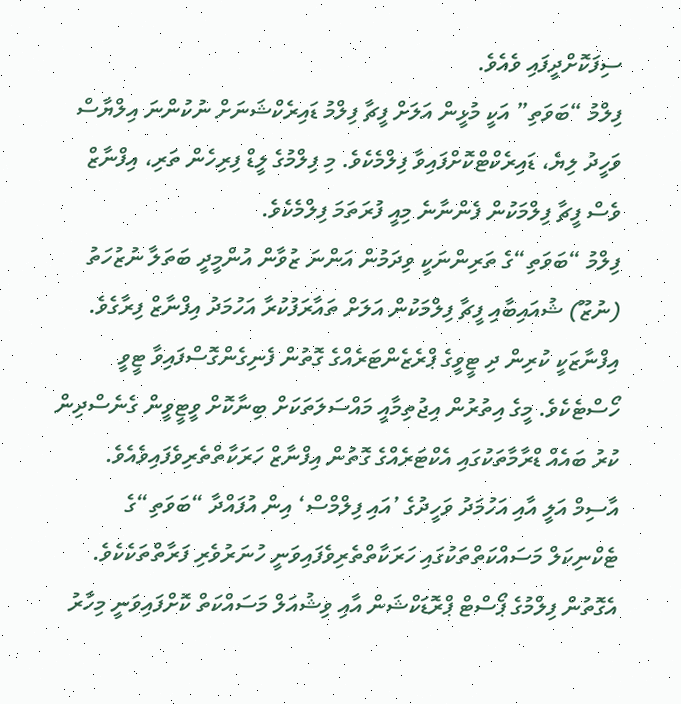ސިފަކޮށްދީފައި ވެއެވެ.
ފިލްމު “ބަވަތި” އަކީ މުޅީން އަލަށް ފީޗާ ފިލްމު ޑައިރެކްޝަނަށް ނުކުންނަ އިލްޔާސް ވަހީދު ލިޔެ، ޑައިރެކްޓްކޮށްފައިވާ ފިލްމެކެވެ. މި ފިލްމުގެ ލީޑް ފިރިހެން ތަރި، އިފްނާޒް ވެސް ފީޗާ ފިލްމަކުން ފެންނާނެ މިއީ ފުރަތަމަ ފިލްމެކެވެ.
ފިލްމު “ބަވަތި“ގެ ތަރިންނަކީ ވިދަމުން އަންނަ ޒުވާން އުންމީދީ ބަތަލާ ނުޒުހަތު (ނުޒޫ) ޝުއައިބާއި ފީޗާ ފިލްމަކުން އަލަށް ތައާރަފުކުރާ އަހުމަދު އިފްނާޒް ފިރާގެވެ. އިފްނާޒަކީ ކުރިން ދި ޓީވީގެ ޕްރެޒެންޓަރެއްގެ ގޮތުން ފެނިގެންގޮސްފައިވާ ޓީވީ ހޯސްޓެކެވެ. މީގެ އިތުރުން އިޖުތިމާއީ މައްސަލަތަކަށް ބިނާކޮށް ވީޓީވީން ގެނެސްދިން ކުރު ބައެއް ޑްރާމާތަކުގައި އެކްޓަރެއްގެ ގޮތުން އިފްނާޒް ހަރަކާތްތެރިވެފައިވެއެވެ.
އާސިމް އަލީ އާއި އަހުމަދު ވަހީދުގެ ’އައި ފިލްމްސް‘ އިން އުފައްދާ “ބަވަތި“ގެ ޓެކްނިކަލް މަސައްކަތްތަކުގައި ހަރަކާތްތެރިވެފައިވަނީ ހުނަރުވެރި ފަރާތްތަކެކެވެ. އެގޮތުން ފިލްމުގެ ޕޯސްޓް ޕްރޮޑަކްޝަން އާއި ވިޝުއަލް މަސައްކަތް ކޮށްފައިވަނީ މިހާރު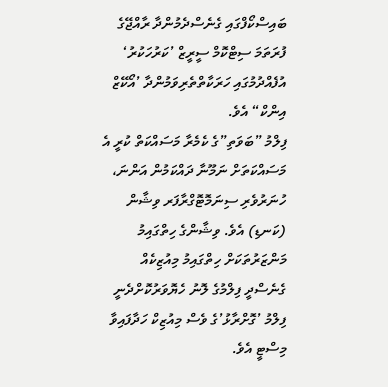ބައިސްކޯފްގައި ގެނެސްދެމުންދާ ރާއްޖޭގެ ފުރަތަމަ ސިޓްކޮމް ސީރީޒް ’ކަރުހަކުރު‘ އުފެއްދުމުގައި ހަރަކާތްތެރިވަމުންދާ ’އޯކޭޒް އިންކް“ އެވެ.
ފިލްމު ”ބަވަތި”ގެ ކެމެރާ މަސައްކަތް ކުރީ އެ މަސައްކަތަށް ނަމޫނާ ދައްކަމުން އަންނަ، ހުނަރުވެރި ސިނަމޮޓޮގްރާފަރ ވިޝާން (ކަނޑި) އެވެ. ވިޝާންގެ ހިތްގައިމު މަންޒަރުތަކަށް ހިތްގައިމު މިއުޒިކެއް ގެނެސްދީ ފިލްމުގެ ލޮނު ހެޔޮވަރުކޮށްދެނީ ފިލްމު ’ގޮށްރާޅު’ގެ ވެސް މިއުޒިކް ހަދާފައިވާ މިސްޓީ އެވެ.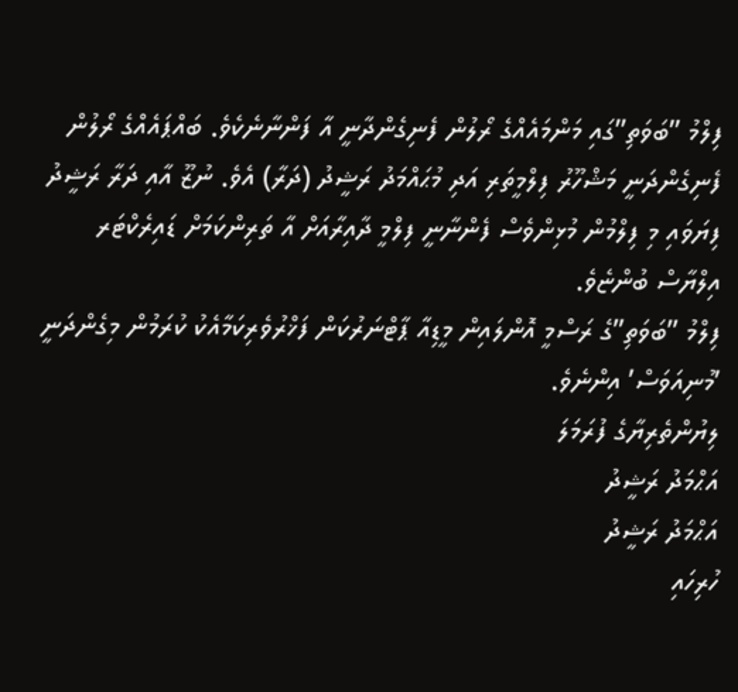ފިލްމު ”ބަވަތި”ގައި މަންމައެއްގެ ރޯލުން ފެނިގެންދާނީ އާ ފަންނާނެކެވެ. ބައްޕައެއްގެ ރޯލުން ފެނިގެންދަނީ މަޝްހޫރު ފިލްމީތަރި އަދި މުޙައްމަދު ރަޝީދު (ދަރާ) އެވެ. ނުޒޫ އާއި ދަރާ ރަޝީދު ފިޔަވައި މި ފިލްމުން މުޅިންވެސް ފެންނާނީ ފިލްމީ ދާއިރާއަށް އާ ތަރިންކަމަށް ޑައިރެކްޓަރ އިލްޔާސް ބުންޏެވެ.
ފިލްމު ”ބަވަތި”ގެ ރަސްމީ އޮންލައިން މީޑިއާ ޕާޓްނަރުކަން ފަޚްރުވެރިކަމާއެކު ކުރަމުން މިގެންދަނީ ’މުނިއަވަސް’ އިންނެވެ.
ލިޔުންތެރިޔާގެ ފުރަމަލަ
އަޙްމަދު ރަޝީދު
އަޙްމަދު ރަޝީދު
ހުރިހައި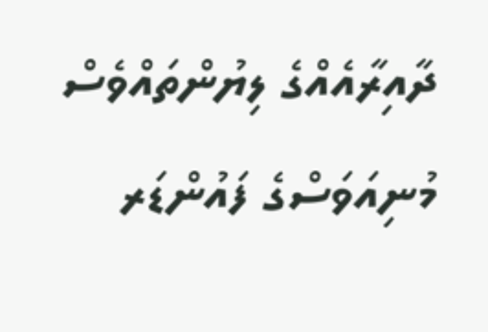ދާއިރާއެއްގެ ލިޔުންތައްވެސް މުނިއަވަސްގެ ފައުންޑަރ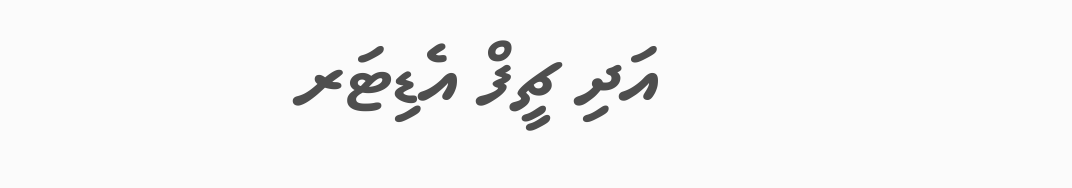އަދި ޗީފް އެޑިޓަރ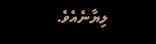ލިޔާނެއެވެ.